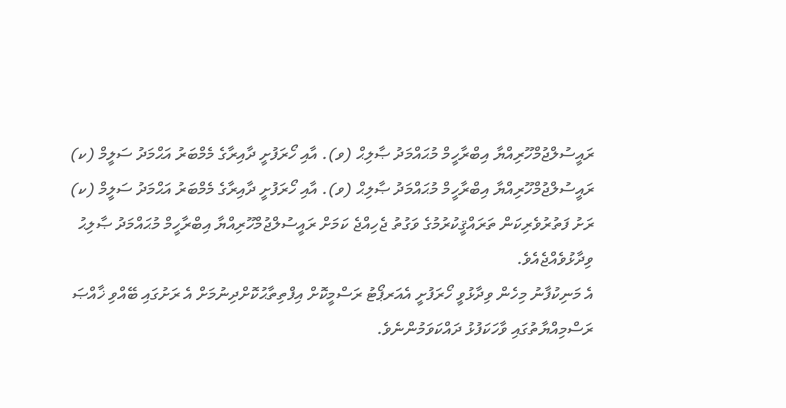ރައީސުލްޖުމްހޫރިއްޔާ އިބްރާހީމް މުޙައްމަދު ޞާލިޙް (ވ). އާއި ހޯރަފުށީ ދާއިރާގެ މެމްބަރު އަޙްމަދު ސަލީމް (ކ)
ރައީސުލްޖުމްހޫރިއްޔާ އިބްރާހީމް މުޙައްމަދު ޞާލިޙް (ވ). އާއި ހޯރަފުށީ ދާއިރާގެ މެމްބަރު އަޙްމަދު ސަލީމް (ކ)
ރަށު ފަތުރުވެރިކަން ތަރައްޤީކުރުމުގެ ވަގުތު ޖެހިއްޖެ ކަމަށް ރައީސުލްޖުމްހޫރިއްޔާ އިބްރާހީމް މުޙައްމަދު ޞާލިޙު ވިދާޅުވެއްޖެއެވެ.
އެ މަނިކުފާނު މިހެން ވިދާޅުވީ ހޯރަފުށީ އެއަރޕޯޓު ރަސްމީކޮށް އިފްތިތާޙުކޮށްދިނުމަށް އެ ރަށުގައި ބޭއްވި ޚާއްޞަ ރަސްމިއްޔާތުގައި ވާހަކަފުޅު ދައްކަވަމުންނެވެ.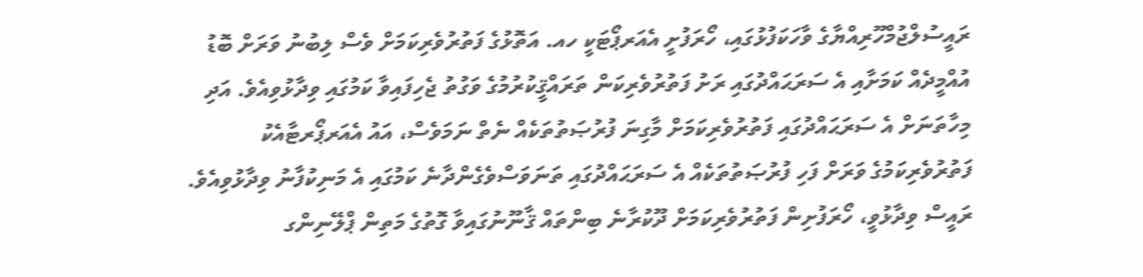ރައީސުލްޖުމްހޫރިއްޔާގެ ވާހަކަފުޅުގައި، ހޯރަފުށީ އެއަރޕޯޓަކީ ހއ. އަތޮޅުގެ ފަތުރުވެރިކަމަށް ވެސް ލިބުނު ވަރަށް ބޮޑު އުއްމީދެއް ކަމަށާއި އެ ސަރަޙައްދުގައި ރަށު ފަތުރުވެރިކަން ތަރައްޤީކުރުމުގެ ވަގުތު ޖެހިފައިވާ ކަމުގައި ވިދާޅުވިއެވެ. އަދި މިހާތަނަށް އެ ސަރަޙައްދުގައި ފަތުރުވެރިކަމަށް މާގިނަ ފުރުޞަތުތަކެއް ނެތް ނަމަވެސް، އައު އެއަރޕޯރޓާއެކު ފަތުރުވެރިކަމުގެ ވަރަށް ފަހި ފުރުޞަތުތަކެއް އެ ސަރަޙައްދުގައި ތަނަވަސްވެގެންދާނެ ކަމުގައި އެ މަނިކުފާނު ވިދާޅުވިއެވެ.
ރައީސް ވިދާޅުވީ، ހޯރަފުށިން ފަތުރުވެރިކަމަށް ދޫކުރާނެ ބިންތައް ޤާނޫނުގައިވާ ގޮތުގެ މަތިން ޕްލޭނިންގ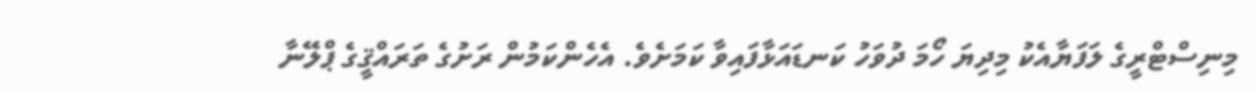މިނިސްޓްރީގެ ލަފަޔާއެކު މިދިޔަ ހޯމަ ދުވަހު ކަނޑައަޅާފައިވާ ކަމަށެވެ. އެހެންކަމުން ރަށުގެ ތަރައްޤީގެ ޕްލޭނާ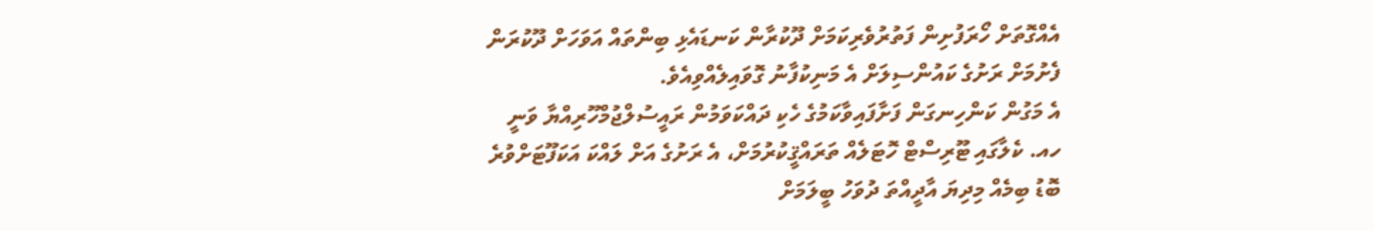އެއްގޮތަށް ހޯރަފުށިން ފަތުރުވެރިކަމަށް ދޫކުރާން ކަނޑައެޅި ބިންތައް އަވަހަށް ދޫކުރަން ފެށުމަށް ރަށުގެ ކައުންސިލަށް އެ މަނިކުފާނު ގޮވައިލެއްވިއެވެ.
އެ މަގުން ކަންހިނގަން ފަށާފައިވާކަމުގެ ހެކި ދައްކަވަމުން ރައީސުލްޖުމްހޫރިއްޔާ ވަނީ ހއ. ކެލާގައި ޓޫރިސްޓް ހޮޓަލެއް ތަރައްޤީކުރުމަށް، އެ ރަށުގެ އަށް ލައްކަ އަކަފޫޓަށްވުރެ ބޮޑު ބިމެއް މިދިޔަ އާދީއްތަ ދުވަހު ބީލަމަށް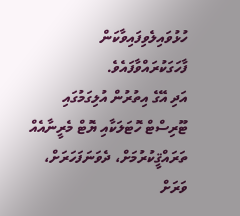ހުޅުވައިލެވިފައިވާކަން ފާހަގަކުރައްވާފައެވެ.
އަދި އޭގެ އިތުރުން އުލިގަމުގައި ޓޫރިސްޓް ހޮޓަލަކާއި ޔޮޓް މެރީނާއެއް ތަރައްޤީކުރުމަށް، ދެވަނަފަހަރަށް، ވަރަށް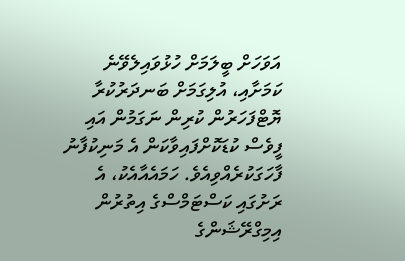އަވަހަށް ބީލަމަށް ހުޅުވައިލެވޭނެ ކަމަށާއި، އުލިގަމަށް ބަނދަރުކުރާ ޔޮޓްފަހަރުން ކުރިން ނަގަމުން އައި ފީވެސް ކުޑަކޮށްފައިވާކަން އެ މަނިކުފާނު ފާހަގަކުރެއްވިއެވެ. ހަމައެއާއެކު، އެ ރަށުގައި ކަސްޓަމްސްގެ އިތުރުން އިމިގްރޭޝަންގެ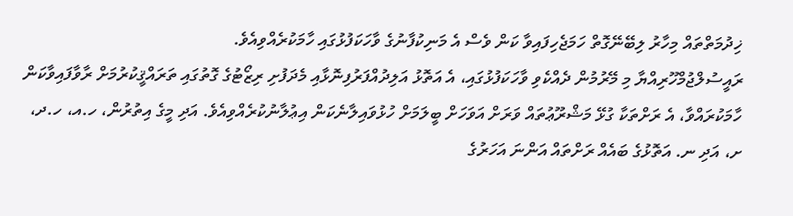ޚިދުމަތްތައް މިހާރު ލިބޭނޭގޮތް ހަމަޖެހިފައިވާ ކަން ވެސް އެ މަނިކުފާނުގެ ވާހަކަފުޅުގައި ހާމަކުރެއްވިއެވެ.
ރައީސުލްޖުމްހޫރިއްޔާ މި މޭރުމުން ދެއްކެވި ވާހަކަފުޅުގައި، އެ އަތޮޅު އަލިދުއްފަރުފިނޮޅާއި މެދަފުށި ރިޒޯޓުގެ ގޮތުގައި ތަރައްޤީކުރުމަށް ރާވާފައިވާކަން ހާމަކުރައްވާ، އެ ރަށްތަކާ ގުޅޭ މަޝްރޫޢުތައް ވަރަށް އަވަހަށް ބީލަމަށް ހުޅުވައިލާނެކަން އިޢުލާނުކުރެއްވިއެވެ. އަދި މީގެ އިތުރުން، ހ.އ، ހ.ދ، ށ، އަދި ނ. އަތޮޅުގެ ބައެއް ރަށްތައް އަންނަ އަހަރުގެ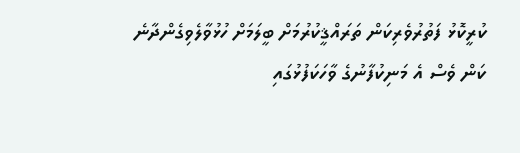ކުރީކޮޅު ފަތުރުވެރިކަން ތަރައްޤީކުރުމަށް ބީލަމަށް ހުޅުވާލެވިގެންދާނެ ކަން ވެސް އެ މަނިކުފާނުގެ ވާހަކަފުޅުގައި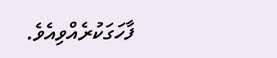ފާހަގަކުރެއްވިއެވެ.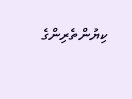ކިޔުންތެރިންގެ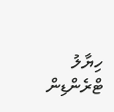ހިޔާލު
ޓްރެންޑިން